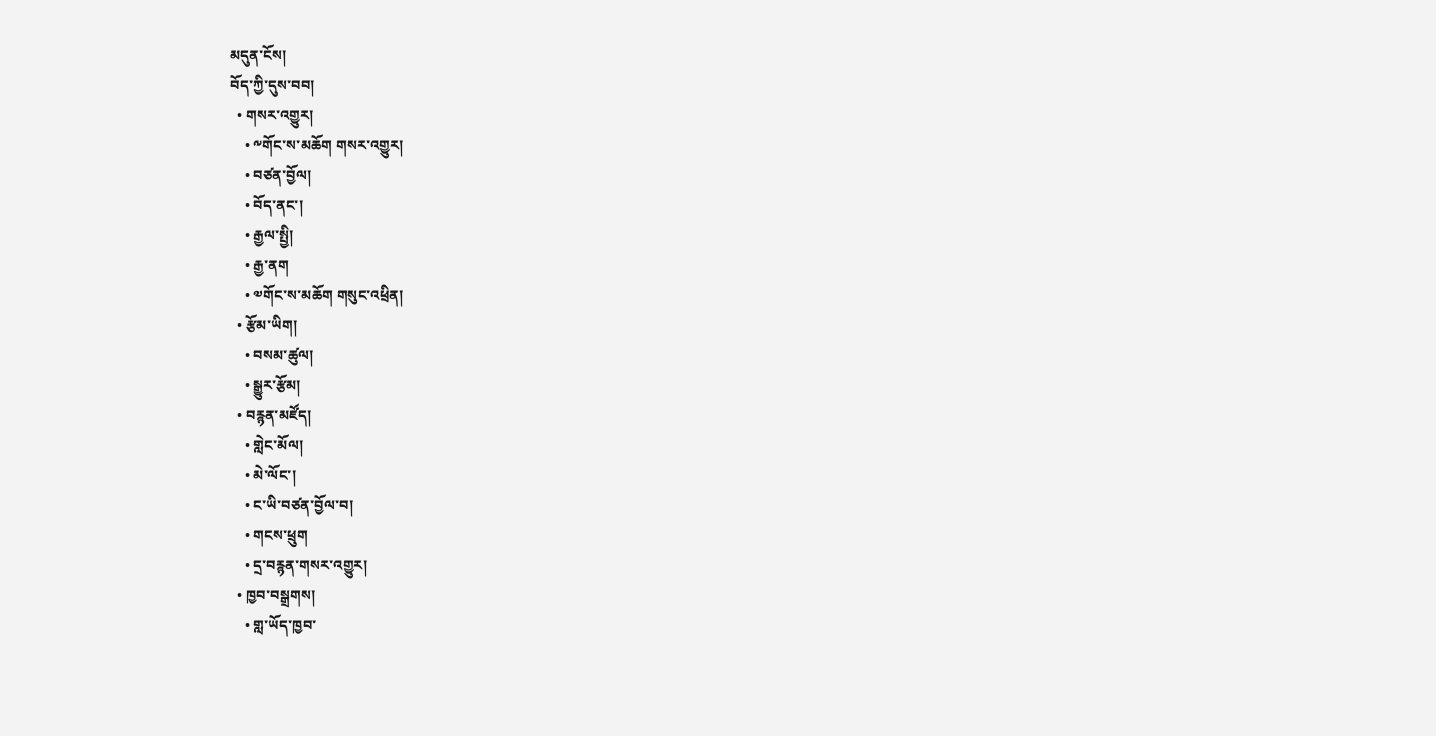མདུན་ངོས།
བོད་ཀྱི་དུས་བབ།
  • གསར་འགྱུར།
    • ༸གོང་ས་མཆོག གསར་འགྱུར།
    • བཙན་བྱོལ།
    • བོད་ནང་།
    • རྒྱལ་སྤྱི།
    • རྒྱ་ནག
    • ༧གོང་ས་མཆོག གསུང་འཕྲིན།
  • རྩོམ་ཡིག།
    • བསམ་ཚུལ།
    • སྒྱུར་རྩོམ།
  • བརྙན་མཛོད།
    • གླེང་མོལ།
    • མེ་ལོང་།
    • ང་ཡི་བཙན་བྱོལ་བ།
    • གངས་ཕྲུག
    • དྲ་བརྙན་གསར་འགྱུར།
  • ཁྱབ་བསྒྲགས།
    • གླ་ཡོད་ཁྱབ་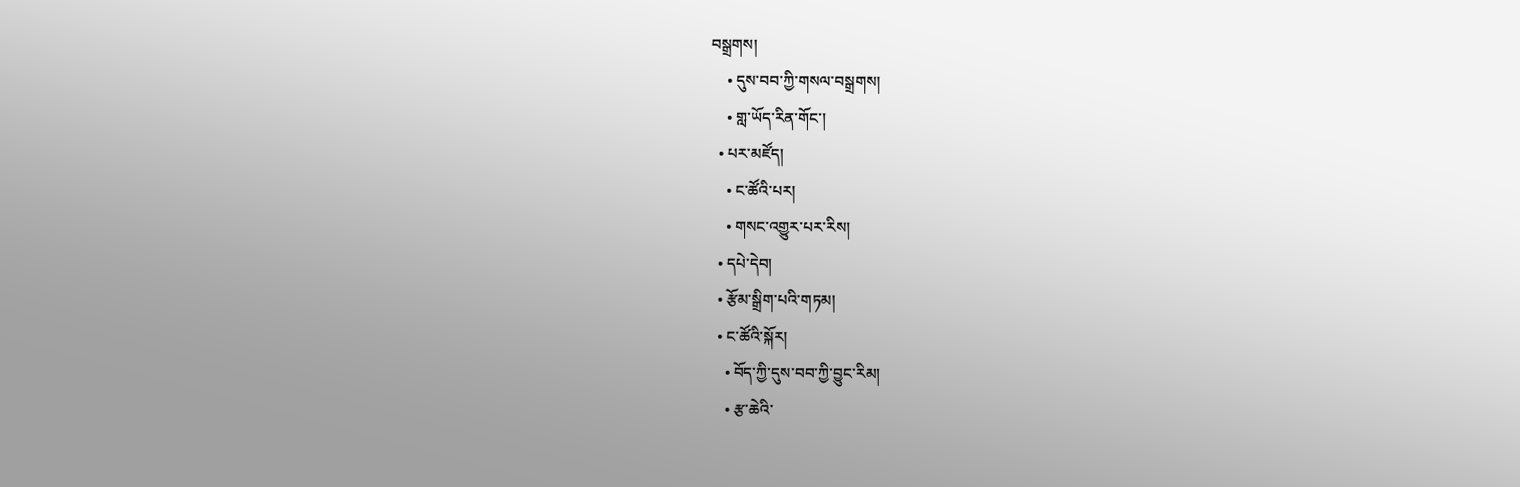བསྒྲགས།
    • དུས་བབ་ཀྱི་གསལ་བསྒྲགས།
    • གླ་ཡོད་རིན་གོང་།
  • པར་མཛོད།
    • ང་ཚོའི་པར།
    • གསང་འགྱུར་པར་རིས།
  • དཔེ་དེབ།
  • རྩོམ་སྒྲིག་པའི་གཏམ།
  • ང་ཚོའི་སྐོར།
    • བོད་ཀྱི་དུས་བབ་ཀྱི་བྱུང་རིམ།
    • རྩ་ཆེའི་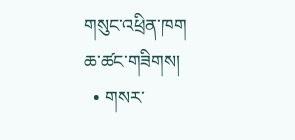གསུང་འཕྲིན་ཁག
ཆ་ཚང་གཟིགས།
  • གསར་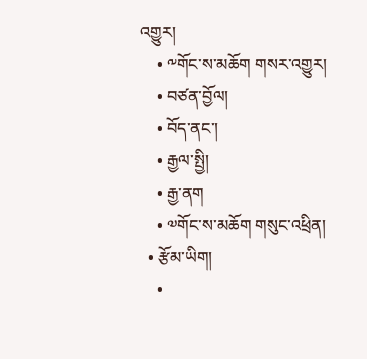འགྱུར།
    • ༸གོང་ས་མཆོག གསར་འགྱུར།
    • བཙན་བྱོལ།
    • བོད་ནང་།
    • རྒྱལ་སྤྱི།
    • རྒྱ་ནག
    • ༧གོང་ས་མཆོག གསུང་འཕྲིན།
  • རྩོམ་ཡིག།
    •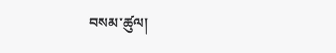བསམ་ཚུལ།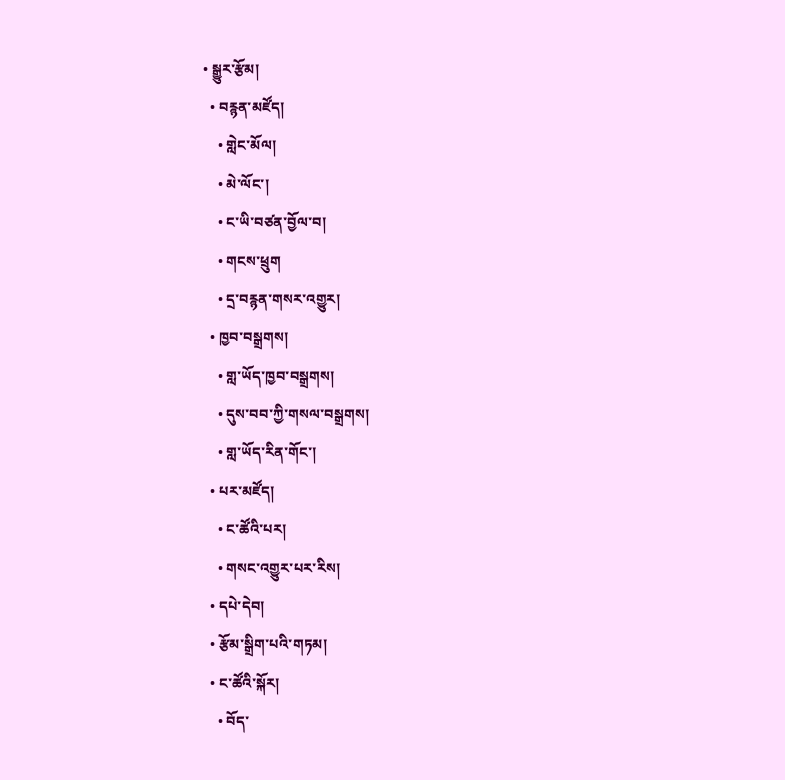• སྒྱུར་རྩོམ།
  • བརྙན་མཛོད།
    • གླེང་མོལ།
    • མེ་ལོང་།
    • ང་ཡི་བཙན་བྱོལ་བ།
    • གངས་ཕྲུག
    • དྲ་བརྙན་གསར་འགྱུར།
  • ཁྱབ་བསྒྲགས།
    • གླ་ཡོད་ཁྱབ་བསྒྲགས།
    • དུས་བབ་ཀྱི་གསལ་བསྒྲགས།
    • གླ་ཡོད་རིན་གོང་།
  • པར་མཛོད།
    • ང་ཚོའི་པར།
    • གསང་འགྱུར་པར་རིས།
  • དཔེ་དེབ།
  • རྩོམ་སྒྲིག་པའི་གཏམ།
  • ང་ཚོའི་སྐོར།
    • བོད་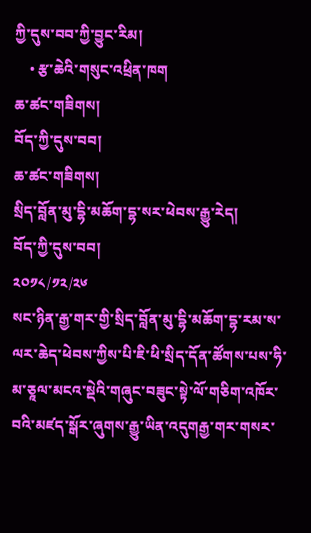ཀྱི་དུས་བབ་ཀྱི་བྱུང་རིམ།
    • རྩ་ཆེའི་གསུང་འཕྲིན་ཁག
ཆ་ཚང་གཟིགས།
བོད་ཀྱི་དུས་བབ།
ཆ་ཚང་གཟིགས།
སྲིད་བློན་མུ་དྷི་མཆོག་དྷ་སར་ཕེབས་རྒྱུ་རེད།
བོད་ཀྱི་དུས་བབ།
༢༠༡༨/༡༢/༢༦
སང་ཉིན་རྒྱ་གར་གྱི་སྲིད་བློན་མུ་དྷི་མཆོག་དྷ་རམ་ས་ལར་ཆེད་ཕེབས་ཀྱིས་པི་ཇི་ཕི་སྲིད་དོན་ཚོགས་པས་ཧི་མ་ཅཱལ་མངའ་སྡེའི་གཞུང་བཟུང་སྟེ་ལོ་གཅིག་འཁོར་བའི་མཛད་སྒོར་ཞུགས་རྒྱུ་ཡིན་འདུགརྒྱ་གར་གསར་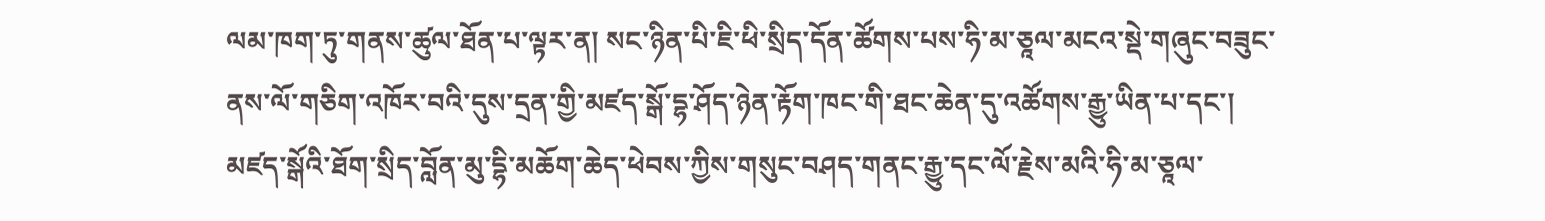ལམ་ཁག་ཏུ་གནས་ཚུལ་ཐོན་པ་ལྟར་ན། སང་ཉིན་པི་ཇི་ཕི་སྲིད་དོན་ཚོགས་པས་ཧི་མ་ཅཱལ་མངའ་སྡེ་གཞུང་བཟུང་ནས་ལོ་གཅིག་འཁོར་བའི་དུས་དྲན་གྱི་མཛད་སྒོ་དྷ་ཤོད་ཉེན་རྟོག་ཁང་གི་ཐང་ཆེན་དུ་འཚོགས་རྒྱུ་ཡིན་པ་དང་། མཛད་སྒོའི་ཐོག་སྲིད་བློན་མུ་དྷི་མཆོག་ཆེད་ཕེབས་ཀྱིས་གསུང་བཤད་གནང་རྒྱུ་དང་ལོ་རྗེས་མའི་ཧི་མ་ཅཱལ་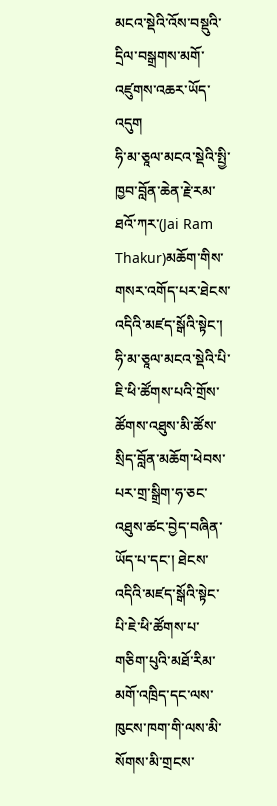མངའ་སྡེའི་འོས་བསྡུའི་དྲིལ་བསྒྲགས་མགོ་འཛུགས་འཆར་ཡོད་འདུག
ཧི་མ་ཅཱལ་མངའ་སྡེའི་སྤྱི་ཁྱབ་བློན་ཆེན་རྗེ་རམ་ཐའོ་ཀར་(Jai Ram Thakur)མཆོག་གིས་གསར་འགོད་པར་ཐེངས་འདིའི་མཛད་སྒོའི་སྟེང་། ཧི་མ་ཅཱལ་མངའ་སྡེའི་པི་ཇི་ཕི་ཚོགས་པའི་གྲོས་ཚོགས་འཐུས་མི་ཚོས་སྲིད་བློན་མཆོག་ཕེབས་པར་གྲ་སྒྲིག་ཧ་ཅང་འཐུས་ཚང་བྱེད་བཞིན་ཡོད་པ་དང་། ཐེངས་འདིའི་མཛད་སྒོའི་སྟེང་པི་ཇེ་ཕི་ཚོགས་པ་གཅིག་པུའི་མཐོ་རིམ་མགོ་འཁྲིད་དང་ལས་ཁུངས་ཁག་གི་ལས་མི་སོགས་མི་གྲངས་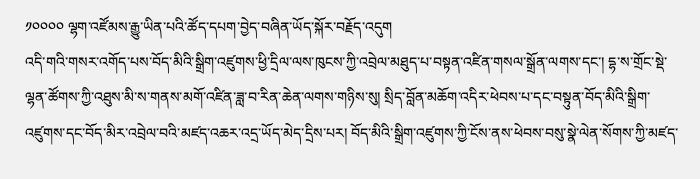༡༠༠༠༠ ལྷག་འཛོམས་རྒྱུ་ཡིན་པའི་ཚོད་དཔག་བྱེད་བཞིན་ཡོད་སྐོར་བརྗོད་འདུག
འདི་གའི་གསར་འགོད་པས་བོད་མིའི་སྒྲིག་འཛུགས་ཕྱི་དྲིལ་ལས་ཁུངས་ཀྱི་འབྲེལ་མཐུད་པ་བསྟན་འཛིན་གསལ་སྒྲོན་ལགས་དང་། དྷ་ས་གྲོང་སྡེ་ལྷན་ཚོགས་ཀྱི་འཐུས་མི་ས་གནས་མགོ་འཛིན་ཟླ་བ་རིན་ཆེན་ལགས་གཉིས་སུ། སྲིད་བློན་མཆོག་འདིར་ཕེབས་པ་དང་བསྟུན་བོད་མིའི་སྒྲིག་འཛུགས་དང་བོད་མིར་འབྲེལ་བའི་མཛད་འཆར་འདྲ་ཡོད་མེད་དྲིས་པར། བོད་མིའི་སྒྲིག་འཛུགས་ཀྱི་ངོས་ནས་ཕེབས་བསུ་སྣེ་ལེན་སོགས་ཀྱི་མཛད་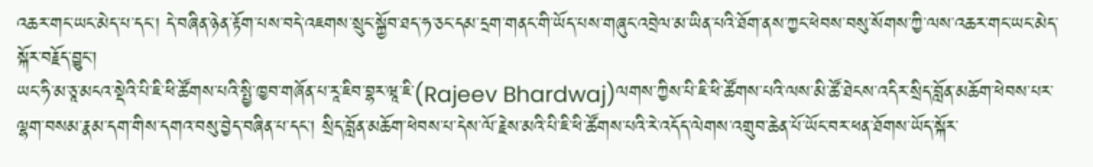འཆར་གང་ཡང་མེད་པ་དང་། དེ་བཞིན་ཉེན་རྟོག་པས་བདེ་འཇགས་སྲུང་སྐྱོབ་ཐད་ཧ་ཅང་དམ་དྲག་གནང་གི་ཡོད་པས་གཞུང་འབྲེལ་མ་ཡིན་པའི་ཐོག་ནས་ཀྱང་ཕེབས་བསུ་སོགས་ཀྱི་ལས་འཆར་གང་ཡང་མེད་སྐོར་བརྗོད་བྱུང་།
ཡང་ཧི་མ་ཅཱ་མངའ་སྡེའི་པི་ཇི་ཕི་ཚོགས་པའི་སྤྱི་ཁྱབ་གཞོན་པ་རཱ་ཇིབ་བྷར་ཝཱ་ཇི་(Rajeev Bhardwaj)ལགས་ཀྱིས་པི་ཇི་ཕི་ཚོགས་པའི་ལས་མི་ཚོ་ཐེངས་འདིར་སྲིད་བློན་མཆོག་ཕེབས་པར་ལྷག་བསམ་རྣམ་དག་གིས་དགའ་བསུ་བྱེད་བཞིན་པ་དང་། སྲིད་བློན་མཆོག་ཕེབས་པ་དེས་ལོ་རྗེས་མའི་པི་ཇི་ཕི་ཚོགས་པའི་རེ་འདོད་ལེགས་འགྲུབ་ཆེན་པོ་ཡོང་བར་ཕན་ཐོགས་ཡོད་སྐོར་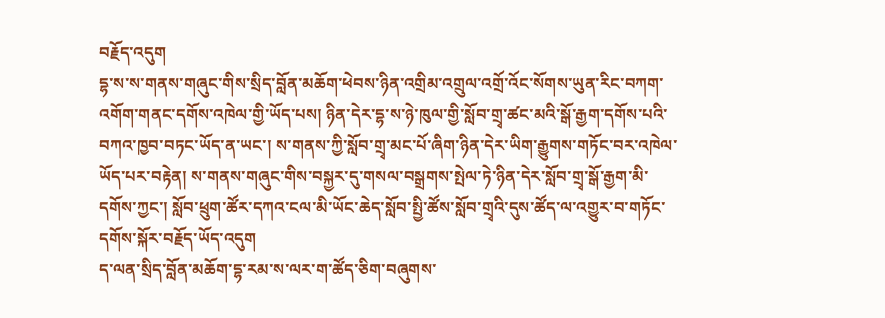བརྗོད་འདུག
དྷ་ས་ས་གནས་གཞུང་གིས་སྲིད་བློན་མཆོག་ཕེབས་ཉིན་འགྲིམ་འགྲུལ་འགྲོ་འོང་སོགས་ཡུན་རིང་བཀག་འགོག་གནང་དགོས་འཁེལ་གྱི་ཡོད་པས། ཉིན་དེར་དྷ་ས་ཉེ་ཁུལ་གྱི་སློབ་གྲྭ་ཚང་མའི་སྒོ་རྒྱག་དགོས་པའི་བཀའ་ཁྱབ་བཏང་ཡོད་ན་ཡང་། ས་གནས་ཀྱི་སློབ་གྲྭ་མང་པོ་ཞིག་ཉིན་དེར་ཡིག་རྒྱུགས་གཏོང་བར་འཁེལ་ཡོད་པར་བརྟེན། ས་གནས་གཞུང་གིས་བསྐྱར་དུ་གསལ་བསྒྲགས་སྤེལ་ཏེ་ཉིན་དེར་སློབ་གྲྭ་སྒོ་རྒྱག་མི་དགོས་ཀྱང་། སློབ་ཕྲུག་ཚོར་དཀའ་ངལ་མི་ཡོང་ཆེད་སློབ་སྤྱི་ཚོས་སློབ་གྲྭའི་དུས་ཚོད་ལ་འགྱུར་བ་གཏོང་དགོས་སྐོར་བརྗོད་ཡོད་འདུག
ད་ལན་སྲིད་བློན་མཆོག་དྷ་རམ་ས་ལར་ག་ཚོད་ཅིག་བཞུགས་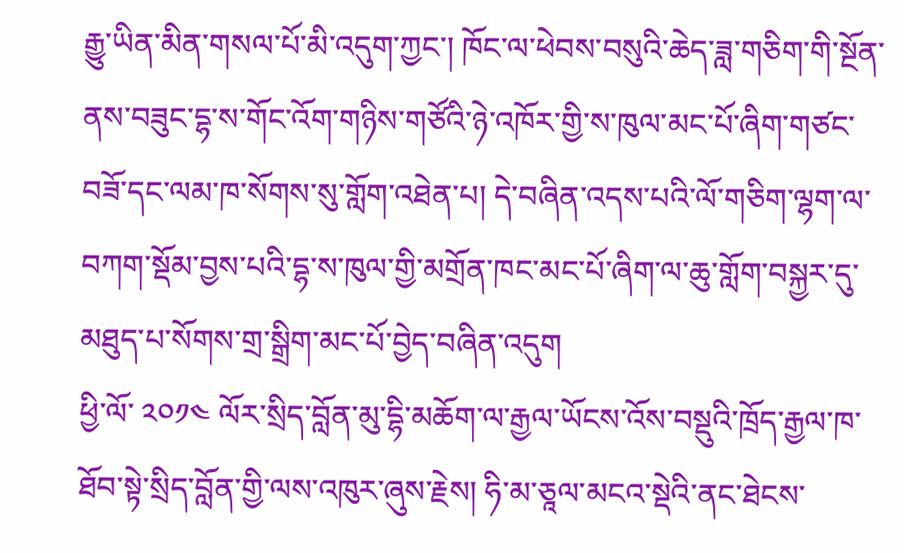རྒྱུ་ཡིན་མིན་གསལ་པོ་མི་འདུག་ཀྱང་། ཁོང་ལ་ཕེབས་བསུའི་ཆེད་ཟླ་གཅིག་གི་སྔོན་ནས་བཟུང་དྷ་ས་གོང་འོག་གཉིས་གཙོའི་ཉེ་འཁོར་གྱི་ས་ཁུལ་མང་པོ་ཞིག་གཙང་བཟོ་དང་ལམ་ཁ་སོགས་སུ་གློག་འཐེན་པ། དེ་བཞིན་འདས་པའི་ལོ་གཅིག་ལྷག་ལ་བཀག་སྡོམ་བྱས་པའི་དྷ་ས་ཁུལ་གྱི་མགྲོན་ཁང་མང་པོ་ཞིག་ལ་ཆུ་གློག་བསྐྱར་དུ་མཐུད་པ་སོགས་གྲ་སྒྲིག་མང་པོ་བྱེད་བཞིན་འདུག
ཕྱི་ལོ་ ༢༠༡༤ ལོར་སྲིད་བློན་མུ་དྷི་མཆོག་ལ་རྒྱལ་ཡོངས་འོས་བསྡུའི་ཁྲོད་རྒྱལ་ཁ་ཐོབ་སྟེ་སྲིད་བློན་གྱི་ལས་འཁུར་ཞུས་རྗེས། ཧི་མ་ཅཱལ་མངའ་སྡེའི་ནང་ཐེངས་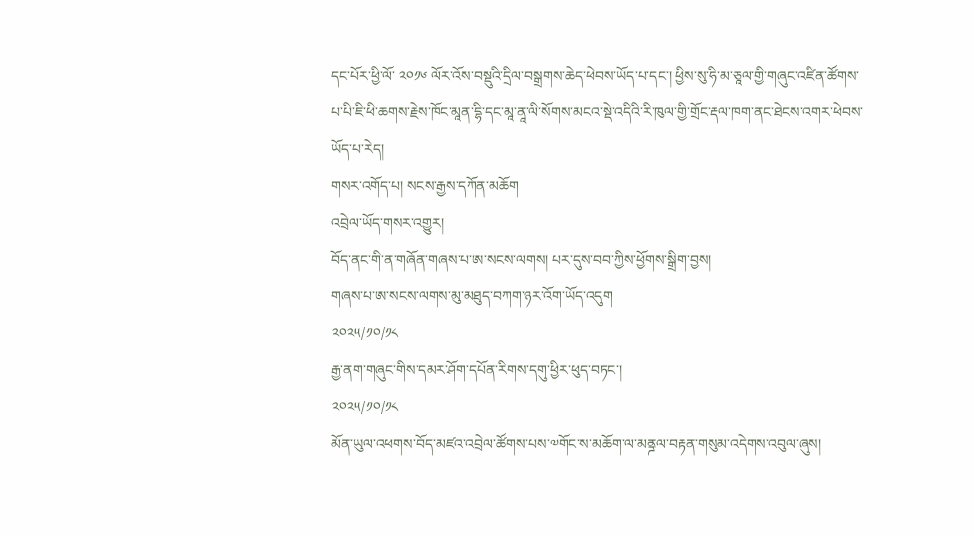དང་པོར་ཕྱི་ལོ་ ༢༠༡༦ ལོར་འོས་བསྡུའི་དྲིལ་བསྒྲགས་ཆེད་ཕེབས་ཡོད་པ་དང་། ཕྱིས་སུ་ཧི་མ་ཅཱལ་གྱི་གཞུང་འཛིན་ཚོགས་པ་པི་ཇི་ཕི་ཆགས་རྗེས་ཁོང་མཱན་དྷི་དང་མཱ་ནཱ་ལི་སོགས་མངའ་སྡེ་འདིའི་རི་ཁུལ་གྱི་གྲོང་རྡལ་ཁག་ནང་ཐེངས་འགར་ཕེབས་ཡོད་པ་རེད།
གསར་འགོད་པ། སངས་རྒྱས་དཀོན་མཆོག
འབྲེལ་ཡོད་གསར་འགྱུར།
བོད་ནང་གི་ན་གཞོན་གཞས་པ་ཨ་སངས་ལགས། པར་དུས་བབ་ཀྱིས་ཕྱོགས་སྒྲིག་བྱས།
གཞས་པ་ཨ་སངས་ལགས་མུ་མཐུད་བཀག་ཉར་འོག་ཡོད་འདུག
༢༠༢༥/༡༠/༡༨
རྒྱ་ནག་གཞུང་གིས་དམར་ཤོག་དཔོན་རིགས་དགུ་ཕྱིར་ཕུད་བཏང་།
༢༠༢༥/༡༠/༡༨
མོན་ཡུལ་འཕགས་བོད་མཛའ་འབྲེལ་ཚོགས་པས་༧གོང་ས་མཆོག་ལ་མནྜལ་བརྟན་གསུམ་འདེགས་འབུལ་ཞུས།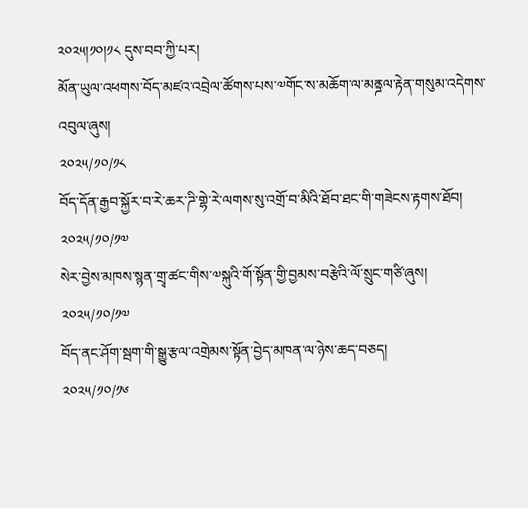༢༠༢༥།༡༠།༡༨ དུས་བབ་ཀྱི་པར།
མོན་ཡུལ་འཕགས་བོད་མཛའ་འབྲེལ་ཚོགས་པས་༧གོང་ས་མཆོག་ལ་མནྜལ་རྟེན་གསུམ་འདེགས་འབུལ་ཞུས།
༢༠༢༥/༡༠/༡༨
བོད་དོན་རྒྱབ་སྐྱོར་བ་རེ་ཆར་ཌི་གྷེ་རེ་ལགས་སུ་འགྲོ་བ་མིའི་ཐོབ་ཐང་གི་གཟེངས་རྟགས་ཐོབ།
༢༠༢༥/༡༠/༡༧
སེར་བྱེས་མཁས་སྙན་གྲྭ་ཚང་གིས་༧སྐུའི་གོ་སྟོན་གྱི་བྱམས་བརྩེའི་ལོ་སྲུང་གཙི་ཞུས།
༢༠༢༥/༡༠/༡༧
བོད་ནང་ཤོག་སྦག་གི་སྒྱུ་རྩལ་འགྲེམས་སྟོན་བྱེད་མཁན་ལ་ཉེས་ཆད་བཅད།
༢༠༢༥/༡༠/༡༦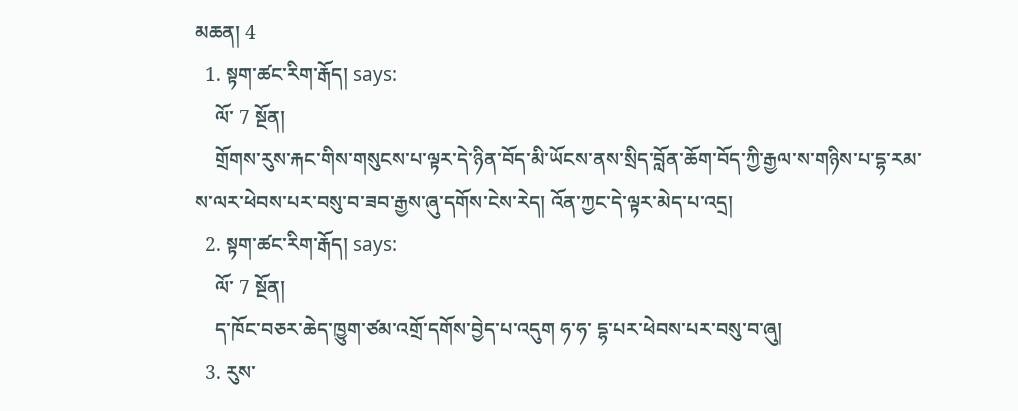མཆན། 4
  1. སྟག་ཚང་རིག་རྒོད། says:
    ལོ་ 7 སྔོན།
    གྲོགས་རུས་རྐང་གིས་གསུངས་པ་ལྟར་དེ་ཉིན་བོད་མི་ཡོངས་ནས་སྲིད་བློན་ཆོག་བོད་ཀྱི་རྒྱལ་ས་གཉིས་པ་དྷ་རམ་ས་ལར་ཕེབས་པར་བསུ་བ་ཟབ་རྒྱས་ཞུ་དགོས་ངེས་རེད། འོན་ཀྱང་དེ་ལྟར་མེད་པ་འདྲ།
  2. སྟག་ཚང་རིག་རྒོད། says:
    ལོ་ 7 སྔོན།
    ད་ཁོང་བཅར་ཆེད་ཁྱུག་ཙམ་འགྲོ་དགོས་བྱེད་པ་འདུག ཧ་ཧ་ དྷ་པར་ཕེབས་པར་བསུ་བ་ཞུ།
  3. རུས་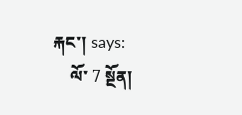རྐང་། says:
    ལོ་ 7 སྔོན།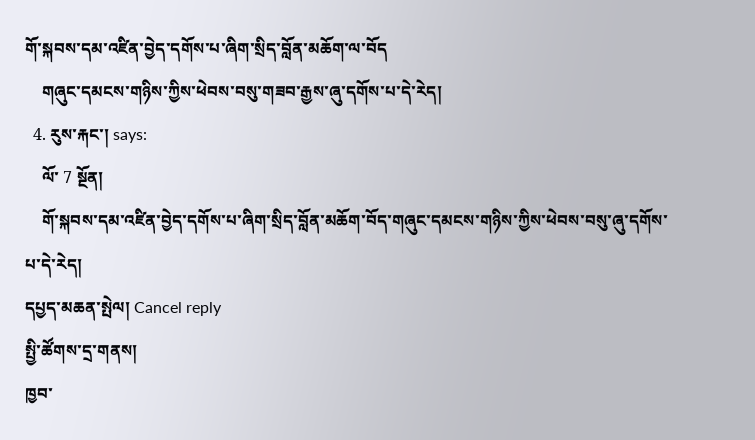གོ་སྐབས་དམ་འཛིན་བྱེད་དགོས་པ་ཞིག་སྲིད་བློན་མཆོག་ལ་བོད
    གཞུང་དམངས་གཉིས་ཀྱིས་ཕེབས་བསུ་གཟབ་རྒྱས་ཞུ་དགོས་པ་དེ་རེད།
  4. རུས་རྐང་། says:
    ལོ་ 7 སྔོན།
    གོ་སྐབས་དམ་འཛིན་བྱེད་དགོས་པ་ཞིག་སྲིད་བློན་མཆོག་བོད་གཞུང་དམངས་གཉིས་ཀྱིས་ཕེབས་བསུ་ཞུ་དགོས་པ་དེ་རེད།
དཔྱད་མཆན་སྤེལ། Cancel reply
སྤྱི་ཚོགས་དྲ་གནས།
ཁྱབ་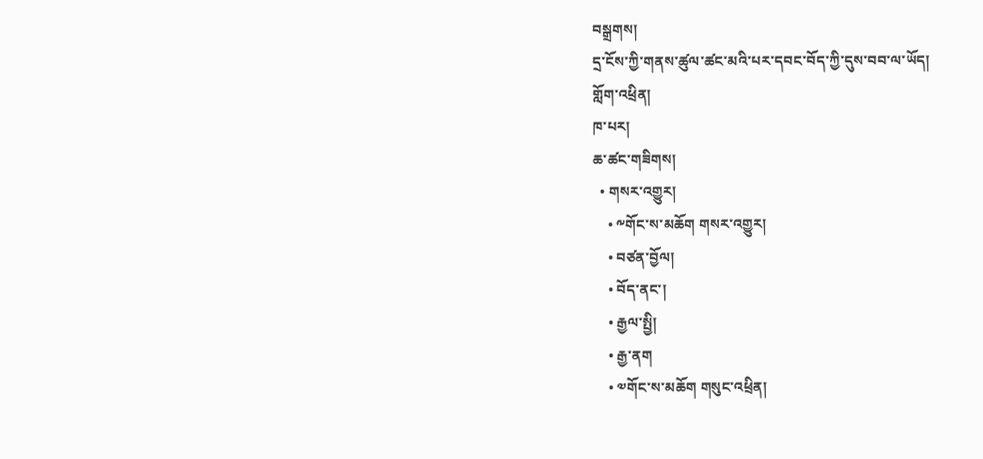བསྒྲགས།
དྲ་ངོས་ཀྱི་གནས་ཚུལ་ཚང་མའི་པར་དབང་བོད་ཀྱི་དུས་བབ་ལ་ཡོད།
གློག་འཕྲིན།
ཁ་པར།
ཆ་ཚང་གཟིགས།
  • གསར་འགྱུར།
    • ༸གོང་ས་མཆོག གསར་འགྱུར།
    • བཙན་བྱོལ།
    • བོད་ནང་།
    • རྒྱལ་སྤྱི།
    • རྒྱ་ནག
    • ༧གོང་ས་མཆོག གསུང་འཕྲིན།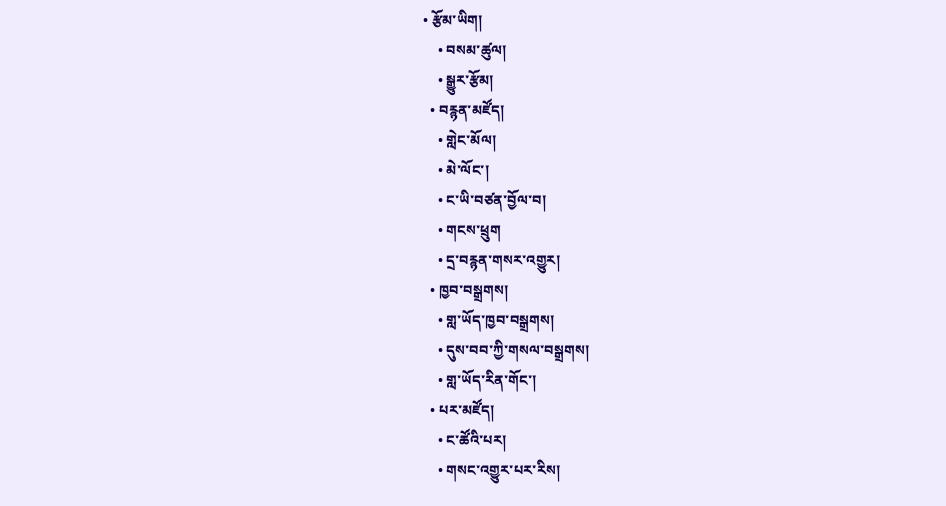• རྩོམ་ཡིག།
    • བསམ་ཚུལ།
    • སྒྱུར་རྩོམ།
  • བརྙན་མཛོད།
    • གླེང་མོལ།
    • མེ་ལོང་།
    • ང་ཡི་བཙན་བྱོལ་བ།
    • གངས་ཕྲུག
    • དྲ་བརྙན་གསར་འགྱུར།
  • ཁྱབ་བསྒྲགས།
    • གླ་ཡོད་ཁྱབ་བསྒྲགས།
    • དུས་བབ་ཀྱི་གསལ་བསྒྲགས།
    • གླ་ཡོད་རིན་གོང་།
  • པར་མཛོད།
    • ང་ཚོའི་པར།
    • གསང་འགྱུར་པར་རིས།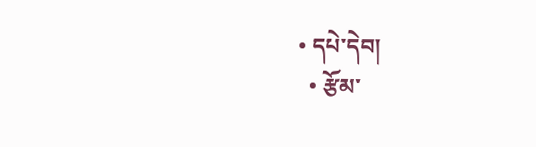• དཔེ་དེབ།
  • རྩོམ་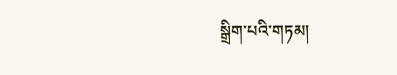སྒྲིག་པའི་གཏམ།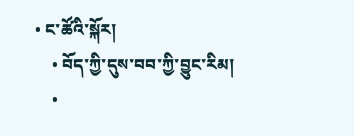• ང་ཚོའི་སྐོར།
    • བོད་ཀྱི་དུས་བབ་ཀྱི་བྱུང་རིམ།
    •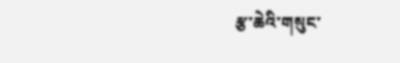རྩ་ཆེའི་གསུང་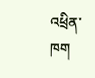འཕྲིན་ཁག